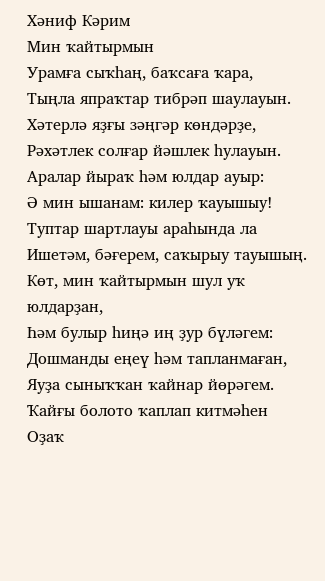Хәниф Кәрим
Мин ҡайтырмын
Урамға сыҡһаң, баҡсаға ҡара,
Тыңла япраҡтар тибрәп шаулауын.
Хәтерлә яҙғы зәңгәр көндәрҙе,
Рәхәтлек солғар йәшлек һулауын.
Аралар йыраҡ һәм юлдар ауыр:
Ә мин ышанам: килер ҡауышыу!
Туптар шартлауы араһында ла
Ишетәм, бәғерем, саҡырыу тауышың.
Көт, мин ҡайтырмын шул уҡ юлдарҙан,
Һәм булыр һиңә иң ҙур бүләгем:
Дошманды еңеү һәм тапланмаған,
Яуҙа сыныҡҡан ҡайнар йөрәгем.
Ҡайғы болото ҡаплап китмәһен
Оҙаҡ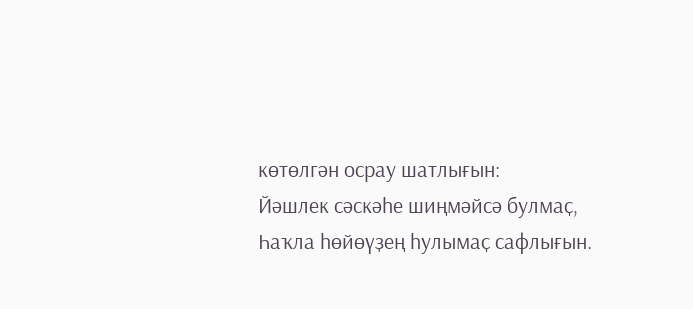көтөлгән осрау шатлығын:
Йәшлек сәскәһе шиңмәйсә булмаҫ,
Һаҡла һөйөүҙең һулымаҫ сафлығын.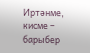Иртәнме, кисме – барыбер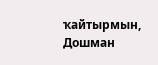ҡайтырмын,
Дошман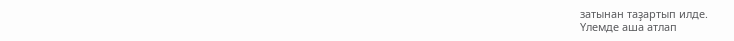затынан таҙартып илде.
Үлемде аша атлап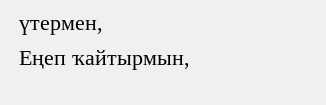үтермен,
Еңеп ҡайтырмын,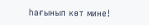һағынып көт мине!